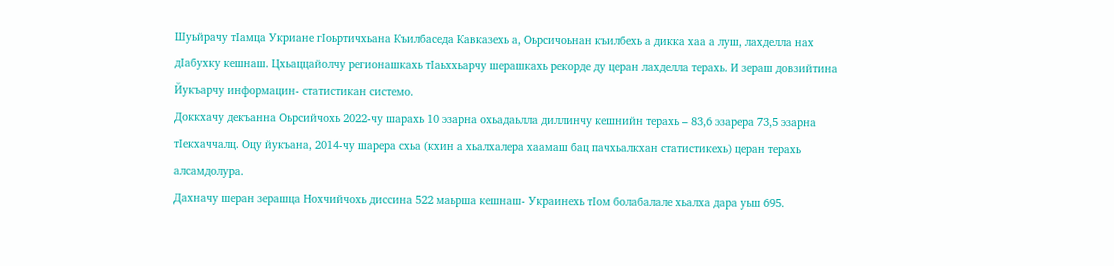Шуьйрачу тIамца Укриане гIоьртичхьана Къилбаседа Кавказехь а, Оьрсичоьнан къилбехь а дикка хаа а луш, лахделла нах дIабухку кешнаш. Цхьаццайолчу регионашкахь тIаьххьарчу шерашкахь рекорде ду церан лахделла терахь. И зераш довзийтина Йукъарчу информацин- статистикан системо.
Доккхачу декъанна Оьрсийчохь 2022-чу шарахь 10 эзарна охьадаьлла диллинчу кешнийн терахь – 83,6 эзарера 73,5 эзарна тIекхаччалц. Оцу йукъана, 2014-чу шарера схьа (кхин а хьалхалера хаамаш бац пачхьалкхан статистикехь) церан терахь алсамдолура.
Дахначу шеран зерашца Нохчийчохь диссина 522 маьрша кешнаш- Украинехь тIом болабалале хьалха дара уьш 695.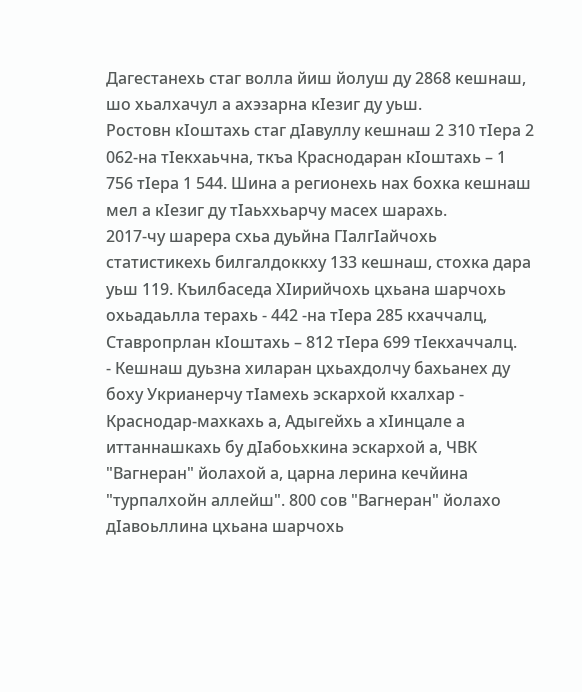Дагестанехь стаг волла йиш йолуш ду 2868 кешнаш, шо хьалхачул а ахэзарна кIезиг ду уьш.
Ростовн кIоштахь стаг дIавуллу кешнаш 2 310 тIера 2 062-на тIекхаьчна, ткъа Краснодаран кIоштахь – 1 756 тIера 1 544. Шина а регионехь нах бохка кешнаш мел а кIезиг ду тIаьххьарчу масех шарахь.
2017-чу шарера схьа дуьйна ГIалгIайчохь статистикехь билгалдоккху 133 кешнаш, стохка дара уьш 119. Къилбаседа ХIирийчохь цхьана шарчохь охьадаьлла терахь - 442 -на тIера 285 кхаччалц, Ставропрлан кIоштахь – 812 тIера 699 тIекхаччалц.
- Кешнаш дуьзна хиларан цхьахдолчу бахьанех ду боху Укрианерчу тIамехь эскархой кхалхар - Краснодар-махкахь а, Адыгейхь а хIинцале а иттаннашкахь бу дIабоьхкина эскархой а, ЧВК "Вагнеран" йолахой а, царна лерина кечйина "турпалхойн аллейш". 800 сов "Вагнеран" йолахо дIавоьллина цхьана шарчохь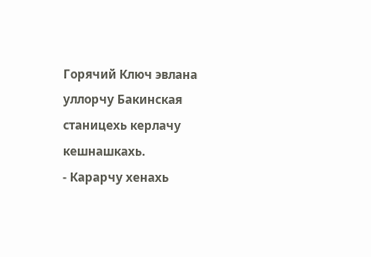Горячий Ключ эвлана уллорчу Бакинская станицехь керлачу кешнашкахь.
- Карарчу хенахь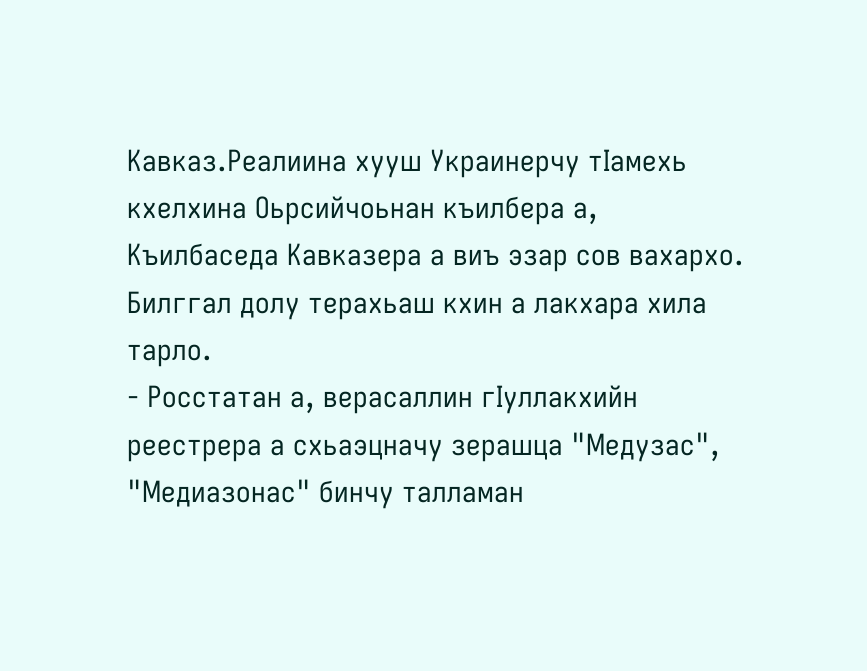Кавказ.Реалиина хууш Украинерчу тIамехь кхелхина Оьрсийчоьнан къилбера а, Къилбаседа Кавказера а виъ эзар сов вахархо. Билггал долу терахьаш кхин а лакхара хила тарло.
- Росстатан а, верасаллин гIуллакхийн реестрера а схьаэцначу зерашца "Медузас", "Медиазонас" бинчу талламан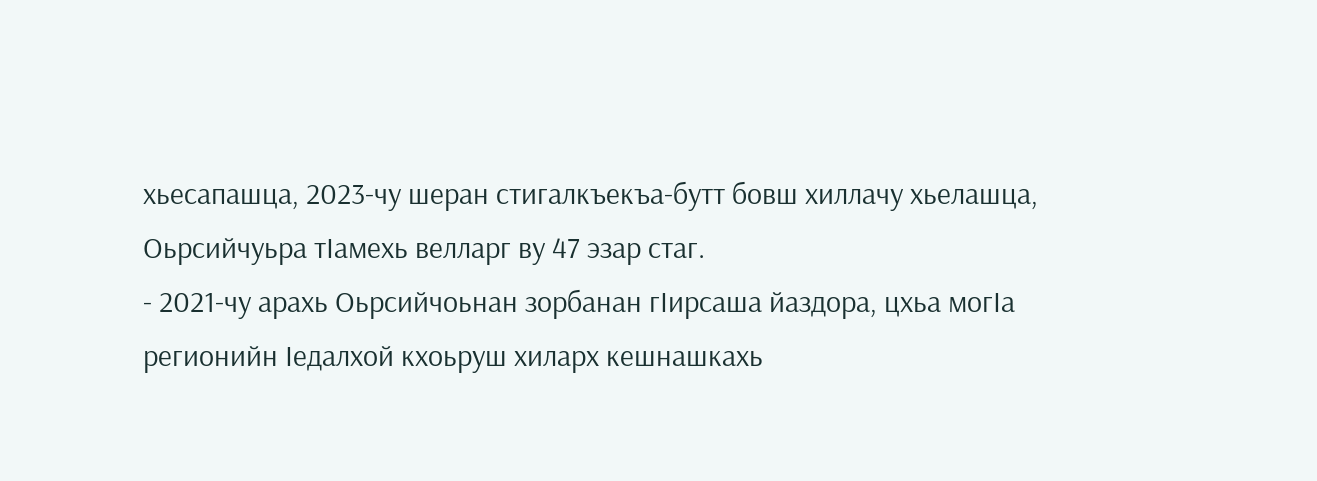хьесапашца, 2023-чу шеран стигалкъекъа-бутт бовш хиллачу хьелашца, Оьрсийчуьра тIамехь велларг ву 47 эзар стаг.
- 2021-чу арахь Оьрсийчоьнан зорбанан гIирсаша йаздора, цхьа могIа регионийн Iедалхой кхоьруш хиларх кешнашкахь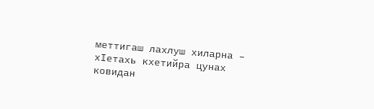меттигаш лахлуш хиларна – хIетахь кхетийра цунах ковидан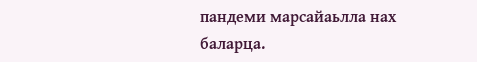пандеми марсайаьлла нах баларца.